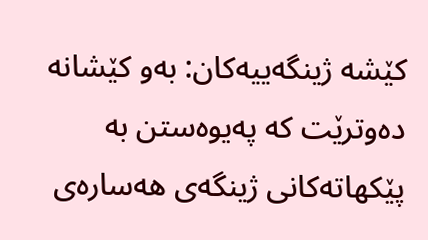کێشە ژینگەییەکان: بەو کێشانە دەوترێت کە پەیوەستن بە پێکهاتەکانی ژینگەی هەسارەی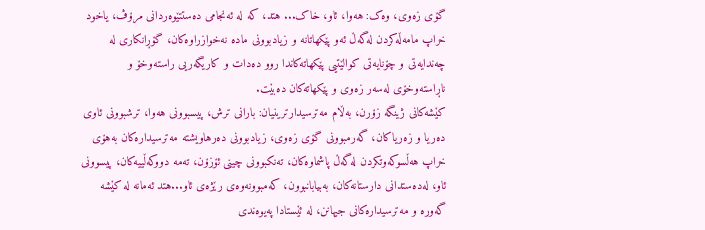گۆی زەوی، وەک: هەوا، ئاو، خاک... هتد، کە لە ئەنجامی دەستتێوەردانی مرۆڤ، یاخود خراپ مامەڵەکردن لەگەڵ ئەو پێکهاتانە و زیادبوونی مادە نەخوازراوەکان، گۆڕانکاری لە چەندایەتی و چۆنایەتی کوالێتیی پێکهاتەکاندا روو دەدات و کاریگەریی راستەوخۆ و ناڕاستەوخۆی لەسەر زەوی و پێکهاتەکان دەبێت.
کێشەکانی ژینگە زۆرن، بەڵام مەترسیدارترینیان: بارانی ترش، پیسبوونی هەوا، ترشبوونی ئاوی دەریا و زەریاکان، گەرمبوونی گۆی زەوی، زیادبوونی دەرهاویشتە مەترسیدارەکان بەهۆی خراپ هەڵسوکەوتکردن لەگەڵ پاشماوەکان، تەنکبوونی چینی ئۆزۆن، تەمە دووکەڵییەکان، پیسوونی ئاو، لەدەستدانی دارستانەکان، بەبیابانبوون، کەمبوونەوەی رێژەی ئاو...هتد ئەمانە لە کێشە گەورە و مەترسیدارەکانی جیهانن، لە ئێستادا پەیوەندی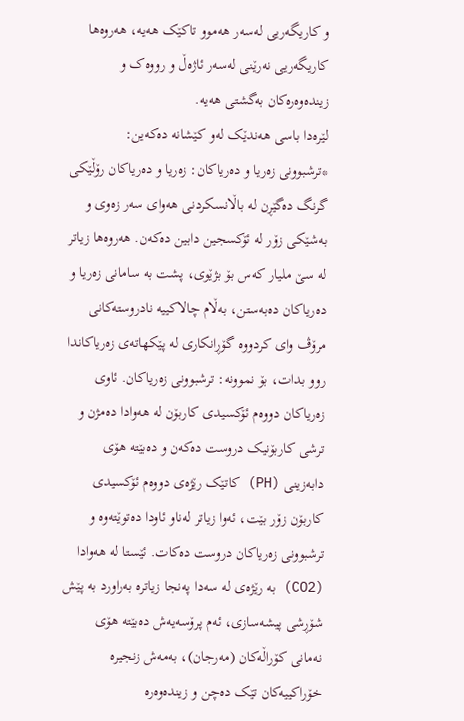و کاریگەریی لەسەر هەموو تاکێک هەیە، هەروەها کاریگەریی نەرێنی لەسەر ئاژەڵ و رووەک و زیندەوەرەکان بەگشتی هەیە.
لێرەدا باسی هەندێک لەو کێشانە دەکەین:
*ترشبوونی زەریا و دەریاکان: زەریا و دەریاکان رۆڵێکی گرنگ دەگێڕن لە باڵانسکردنی هەوای سەر زەوی و بەشێکی زۆر لە ئۆکسجین دابین دەکەن. هەروەها زیاتر لە سێ ملیار کەس بۆ بژێوی، پشت بە سامانی زەریا و دەریاکان دەبەستن، بەڵام چالاکییە نادروستەکانی مرۆڤ وای کردووە گۆڕانکاری لە پێکهاتەی زەریاکاندا روو بدات، بۆ نموونە: ترشبوونی زەریاکان. ئاوی زەریاکان دووەم ئۆکسیدی کاربۆن لە هەوادا دەمژن و ترشی کاربۆنیک دروست دەکەن و دەبێتە هۆی دابەزینی (PH) کاتێک رێژەی دووەم ئۆکسیدی کاربۆن زۆر بێت، ئەوا زیاتر لەناو ئاودا دەتوێتەوە و ترشبوونی زەریاکان دروست دەکات. ئێستا لە هەوادا (CO2) بە رێژەی لە سەدا پەنجا زیاترە بەراورد بە پێش شۆڕشی پیشەسازی، ئەم پرۆسەیەش دەبێتە هۆی نەمانی کۆراڵەکان (مەرجان)، بەمەش زنجیرە خۆراکییەکان تێک دەچن و زیندەوەرە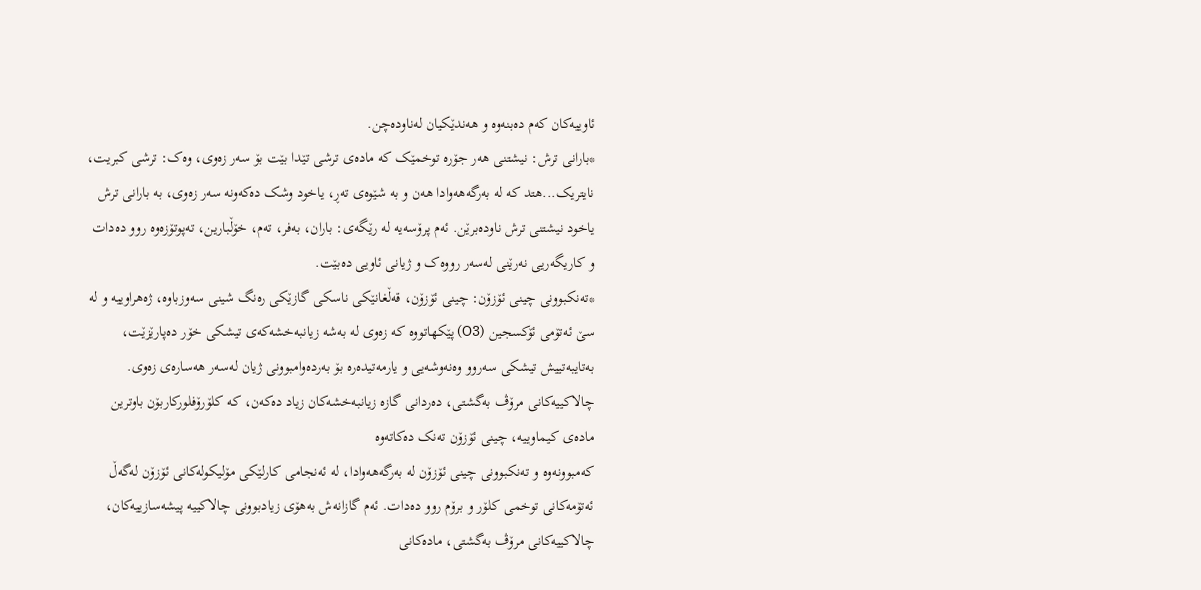ئاوییەکان کەم دەبنەوە و هەندێکیان لەناودەچن.
*بارانی ترش: نیشتنی هەر جۆرە توخمێک کە مادەی ترشی تێدا بێت بۆ سەر زەوی، وەک: ترشی کبریت، نایتریک...هتد کە لە بەرگەهەوادا هەن و بە شێوەی تەڕ، یاخود وشک دەکەونە سەر زەوی، بە بارانی ترش یاخود نیشتنی ترش ناودەبرێن. ئەم پرۆسەیە لە رێگەی: باران، بەفر، تەم، خۆڵبارین، تەپوتۆزەوە روو دەدات و کاریگەریی نەرێنی لەسەر رووەک و ژیانی ئاویی دەبێت.
*تەنکبوونی چینی ئۆزۆن: چینی ئۆزۆن، قەڵغانێکی ناسکی گازێکی رەنگ شینی سەوزباوە، ژەهراوییە و لە سێ ئەتۆمی ئۆکسجین (O3) پێکهاتووە کە زەوی لە بەشە زیانبەخشەکەی تیشکی خۆر دەپارێزێت، بەتایبەتییش تیشکی سەروو وەنەوشەیی و یارمەتیدەرە بۆ بەردەوامبوونی ژیان لەسەر هەسارەی زەوی.
چالاکییەکانی مرۆڤ بەگشتی، دەردانی گازە زیانبەخشەکان زیاد دەکەن، کە کلۆرۆفلورکاربۆن باوترین مادەی کیماوییە، چینی ئۆزۆن تەنک دەکاتەوە
کەمبوونەوە و تەنکبوونی چینی ئۆزۆن لە بەرگەهەوادا، لە ئەنجامی کارلێکی مۆلیکولەکانی ئۆزۆن لەگەڵ ئەتۆمەکانی توخمی کلۆر و برۆم روو دەدات. ئەم گازانەش بەهۆی زیادبوونی چالاکییە پیشەسازییەکان، چالاکییەکانی مرۆڤ بەگشتی، مادەکانی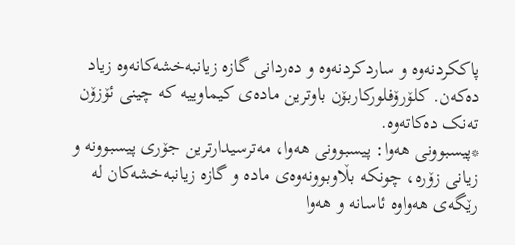پاککردنەوە و ساردکردنەوە و دەردانی گازە زیانبەخشەکانەوە زیاد دەکەن. کلۆرۆفلورکاربۆن باوترین مادەی کیماوییە کە چینی ئۆزۆن تەنک دەکاتەوە.
*پیسبوونی هەوا: پیسبوونی هەوا، مەترسیدارترین جۆری پیسبوونە و زیانی زۆرە، چونکە بڵاوبوونەوەی مادە و گازە زیانبەخشەکان لە رێگەی هەواوە ئاسانە و هەوا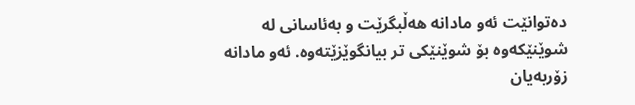دەتوانێت ئەو مادانە هەڵبگرێت و بەئاسانی لە شوێنێکەوە بۆ شوێنێکی تر بیانگوێزێتەوە. ئەو مادانە زۆربەیان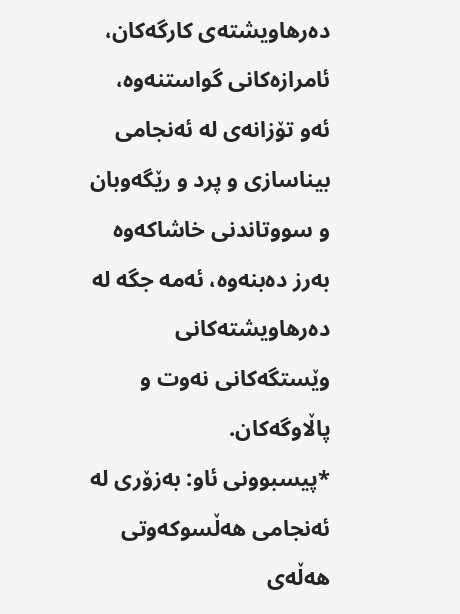دەرهاویشتەی کارگەکان، ئامرازەکانی گواستنەوە، ئەو تۆزانەی لە ئەنجامی بیناسازی و پرد و رێگەوبان و سووتاندنی خاشاکەوە بەرز دەبنەوە، ئەمە جگە لە دەرهاویشتەکانی وێستگەکانی نەوت و پاڵاوگەکان.
*پیسبوونی ئاو: بەزۆری لە ئەنجامی هەڵسوکەوتی هەڵەی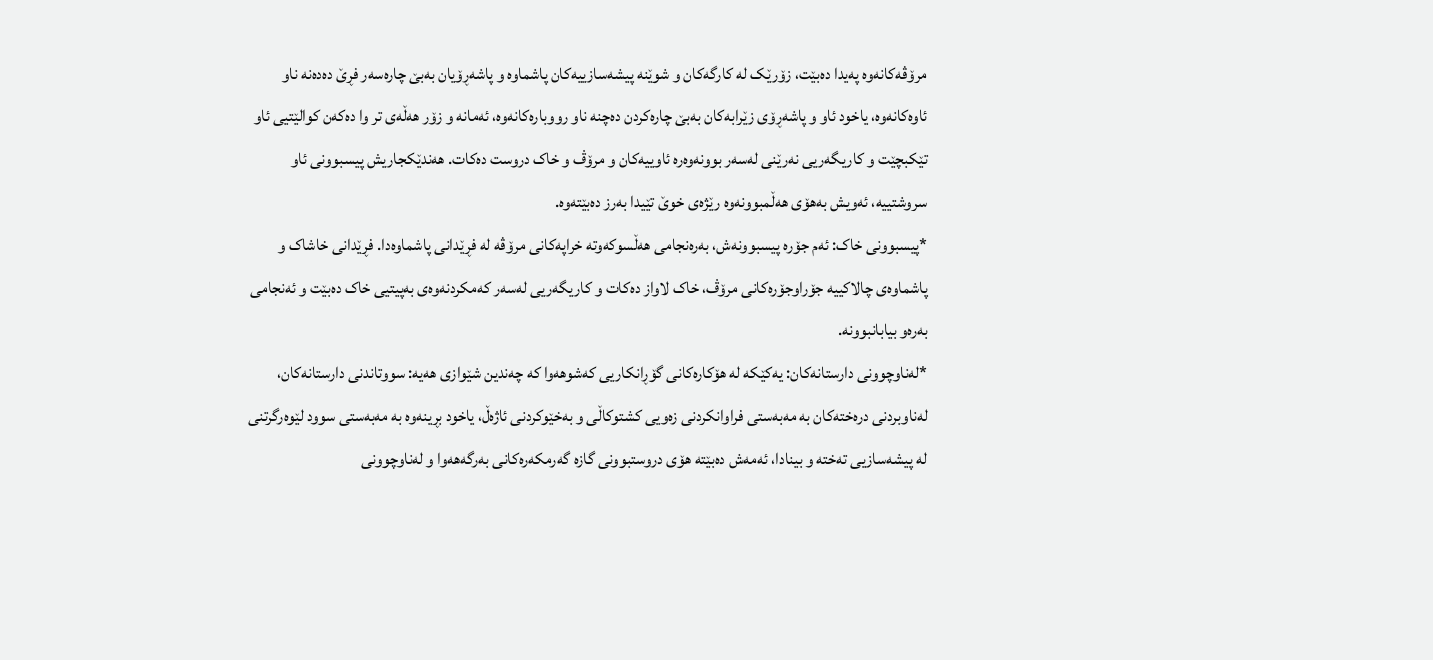مرۆڤەکانەوە پەیدا دەبێت، زۆرێک لە کارگەکان و شوێنە پیشەسازییەکان پاشماوە و پاشەڕۆیان بەبێ چارەسەر فڕێ دەدەنە ناو ئاوەکانەوە، یاخود ئاو و پاشەڕۆی زێرابەکان بەبێ چارەکردن دەچنە ناو رووبارەکانەوە، ئەمانە و زۆر هەڵەی تر وا دەکەن کوالێتیی ئاو تێکبچێت و کاریگەریی نەرێنی لەسەر بوونەوەرە ئاوییەکان و مرۆڤ و خاک دروست دەکات. هەندێکجاریش پیسبوونی ئاو سروشتییە، ئەویش بەهۆی هەڵمبوونەوە رێژەی خوێ تێیدا بەرز دەبێتەوە.
*پیسبوونی خاک: ئەم جۆرە پیسبوونەش، بەرەنجامی هەڵسوکەوتە خراپەکانی مرۆڤە لە فڕێدانی پاشماوەدا. فڕێدانی خاشاک و پاشماوەی چالاکییە جۆراوجۆرەکانی مرۆڤ، خاک لاواز دەکات و کاریگەریی لەسەر کەمکردنەوەی بەپیتیی خاک دەبێت و ئەنجامی بەرەو بیابانبوونە.
*لەناوچوونی دارستانەکان: یەکێکە لە هۆکارەکانی گۆڕانکاریی کەشوهەوا کە چەندین شێوازی هەیە: سووتاندنی دارستانەکان، لەناوبردنی درەختەکان بە مەبەستی فراوانکردنی زەویی کشتوکاڵی و بەخێوکردنی ئاژەڵ، یاخود بڕینەوە بە مەبەستی سوود لێوەرگرتنی لە پیشەسازیی تەختە و بینادا، ئەمەش دەبێتە هۆی دروستبوونی گازە گەرمکەرەکانی بەرگەهەوا و لەناوچوونی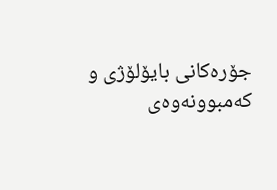جۆرەکانی بایۆلۆژی و کەمبوونەوەی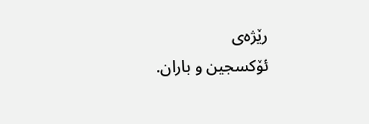رێژەی
ئۆکسجین و باران.